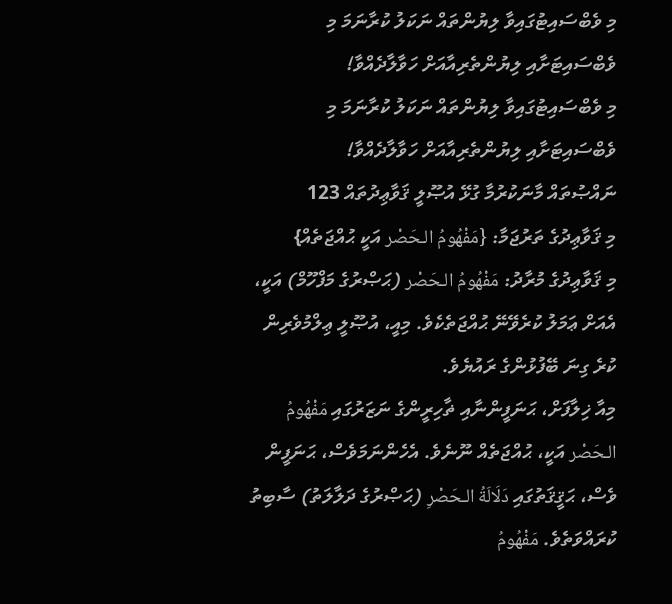މި ވެބްސައިޓުގައިވާ ލިޔުންތައް ނަކަލު ކުރާނަމަ މި ވެބްސައިޓަށާއި ލިޔުންތެރިއާއަށް ހަވާލާދެއްވާ!
މި ވެބްސައިޓުގައިވާ ލިޔުންތައް ނަކަލު ކުރާނަމަ މި ވެބްސައިޓަށާއި ލިޔުންތެރިއާއަށް ހަވާލާދެއްވާ!
ނައްޞުތައް މާނަކުރުމާ ގުޅޭ އުޞޫލީ ޤަވާޢިދުތައް 123
މި ޤަވާޢިދުގެ ތަރުޖަމާ: {مَفْهُومُ الـحَصْر އަކީ ޙުއްޖަތެއް}
މި ޤަވާޢިދުގެ މުރާދު: مَفْهُومُ الـحَصْر (ޙަޞްރުގެ މަފްހޫމް) އަކީ، އެއަށް ޢަމަލު ކުރެވޭނޭ ޙުއްޖަތެކެވެ. މިއީ، އުޞޫލީ ޢިލްމުވެރިން ކުރެ ގިނަ ބޭފުޅުންގެ ރައުޔެވެ.
މިއާ ޚިލާފަށް، ޙަނަފީންނާއި ޡާހިރީންގެ ނަޒަރުގައި مَفْهُومُ الـحَصْر އަކީ، ޙުއްޖަތެއް ނޫނެވެ. އެހެންނަމަވެސް، ޙަނަފީން ވެސް، ޙަޤީޤަތުގައި دَلَالَةُ الـحَصْرِ (ޙަޞްރުގެ ދަލާލަތު) ސާބިތު ކުރައްވަތެވެ. مَفْهُومُ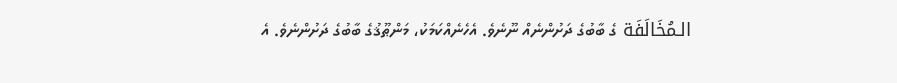الـمُخَالَفَة ގެ ބާބުގެ ދަށުންނެއް ނޫނެވެ. އެހެނެއްކަމަކު، މަންޠޫޤުގެ ބާބުގެ ދަށުންނެވެ. އެ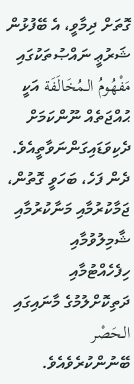ގޮތަށް ދިމާވީ، އެ ބޭފުޅުން ޝަރުޢީ ނައްޞުތަކުގައި مَفْهُومُ الـمُخَالَفَة އަކީ ޙުއްޖަތެއް ނޫންކަމަށް ދެކިވަޑައިގަންނަވާތީއެވެ.
ދެން ފަހެ، ބަހަވީ ގޮތުން، ޖަމާކުރުމާއި މަނާކުރުމާއި ޝާމިލުވުމާއި ހިފެހެއްޓުމާއި ދަތިކޮށްލުމުގެ މާނައިގައި الـحَصْر ބޭނުންކުރެވެއެވެ.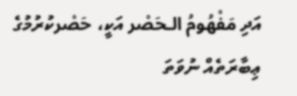އަދި مَفْهُومُ الـحَصْر އަކީ، حَصْرކުރުމުގެ ޢިބާރަތެއް ނުވަތަ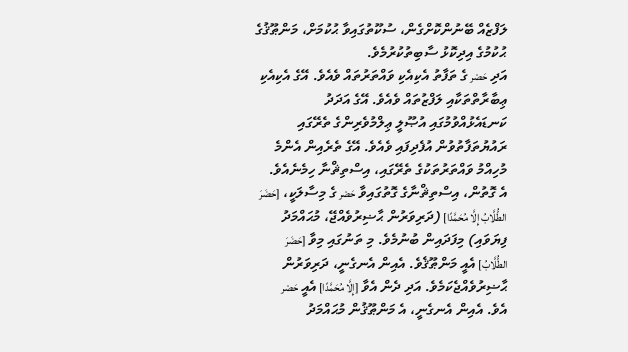ލަފްޒެއް ބޭނުންކޮށްގެން، ސުކޫތުގައިވާ ޙުކުމަށް، މަންޠޫޤުގެ ޙުކުމުގެ އިދިކޮޅު ސާބިތުކުރުމެވެ.
އަދި حَصْر ގެ ތަފާތު އެކިއެކި ވައްތަރުތައް ވެއެވެ. އޭގެ އެކިއެކި ޢިބާރާތްތަކާއި ލަފްޒުތައް ވެއެވެ. އޭގެ އަދަދު ކަނޑައެޅުއްވުމުގައި އުޞޫލީ ޢިލްމުވެރިންގެ ތެރޭގައި ރައުޔުތަފާތުވުން އުފެދިފައި ވެއެވެ. އޭގެ ތެރެއިން އެންމެ މުހިއްމު ވައްތަރުތަކުގެ ތެރޭގައި، އިސްތިޘްނާ ހިމެނެއެވެ.
އެ ގޮތުން، އިސްތިޘްނާގެ ގޮތުގައިވާ حَصْر ގެ މިސާލަކީ، [حَضَرَ الطُّلَّابُ إِلَّا مُحَمَّدًا] (ދަރިވަރުން ޙާޟިރުވެއްޖޭ، މުޙައްމަދު ފިޔަވައި) މިފަދައިން ބުނުމެވެ. މި ތަނުގައި މިވާ [حَضَرَ الطُّلَّابُ] އެއީ މަންޠޫޤެވެ. އެއިން އެނގެނީ، ދަރިވަރުން ޙާޟިރުވެއްޖެކަމެވެ. އަދި ދެން އެވާ [إِلَّا مُحَمَّدًا] އެއީ حَصْر އެވެ. އެއިން އެނގެނީ، އެ މަންޠޫޤުން މުޙައްމަދު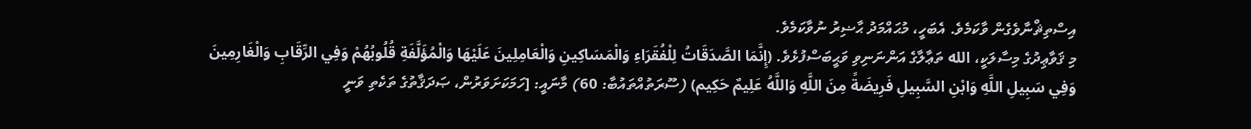އިސްތިޘްނާވެގެން ވާކަމެވެ. އެބަހީ، މުޙައްމަދު ޙާޟިރު ނުވާކަމެވެ.
މި ޤަވާޢިދުގެ މިސާލަކީ، الله ތަޢާލާގެ އަންނަނިވި ވަޙީބަސްފުޅެވެ. (إِنَّمَا الصَّدَقَاتُ لِلْفُقَرَاءِ وَالْمَسَاكِينِ وَالْعَامِلِينَ عَلَيْهَا وَالْمُؤَلَّفَةِ قُلُوبُهُمْ وَفِي الرِّقَابِ وَالْغَارِمِينَ وَفِي سَبِيلِ اللَّهِ وَابْنِ السَّبِيلِ فَرِيضَةً مِنَ اللَّهِ وَاللَّهُ عَلِيمٌ حَكِيم) (ސޫރަތުއްތައުބާ: 60) މާނައީ: [ހަމަކަށަވަރުން، ޞަދަޤާތުގެ ތަކެތި ވަނީ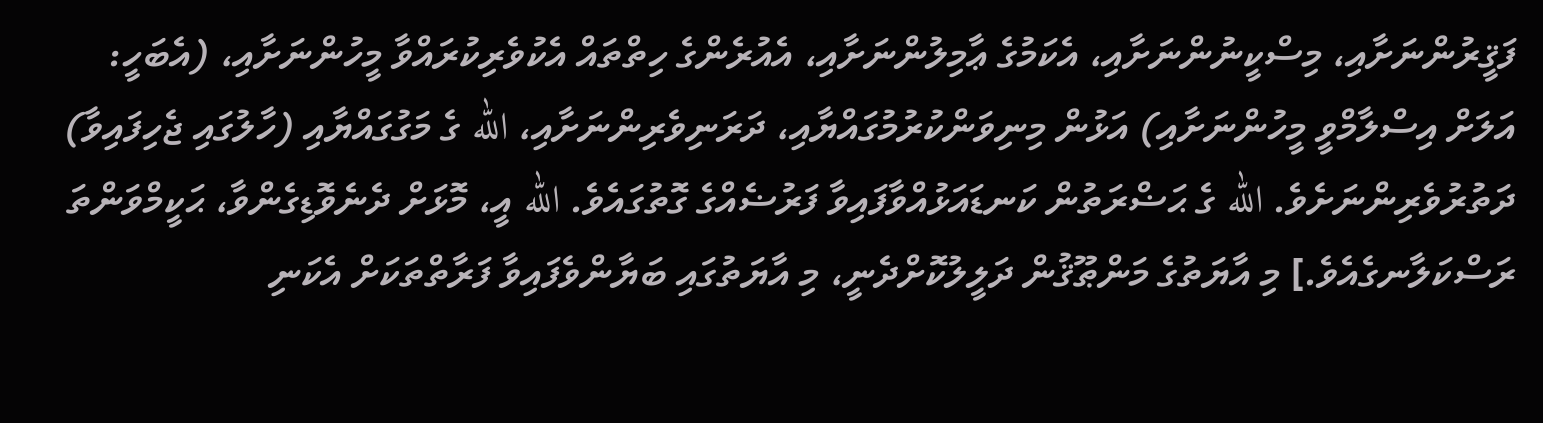ފަޤީރުންނަށާއި، މިސްކީނުންނަށާއި، އެކަމުގެ ޢާމިލުންނަށާއި، އެއުރެންގެ ހިތްތައް އެކުވެރިކުރައްވާ މީހުންނަށާއި، (އެބަހީ: އަލަށް އިސްލާމްވީ މީހުންނަށާއި) އަޅުން މިނިވަންކުރުމުގައްޔާއި، ދަރަނިވެރިންނަށާއި، الله ގެ މަގުގައްޔާއި (ހާލުގައި ޖެހިފައިވާ) ދަތުރުވެރިންނަށެވެ. الله ގެ ޙަޟްރަތުން ކަނޑައަޅުއްވާފައިވާ ފަރުޟެއްގެ ގޮތުގައެވެ. الله އީ، މޮޅަށް ދެނެވޮޑިގެންވާ، ޙަކީމްވަންތަ ރަސްކަލާނގެއެވެ.] މި އާޔަތުގެ މަންޠޫޤުން ދަލީލުކޮށްދެނީ، މި އާޔަތުގައި ބަޔާންވެފައިވާ ފަރާތްތަކަށް އެކަނި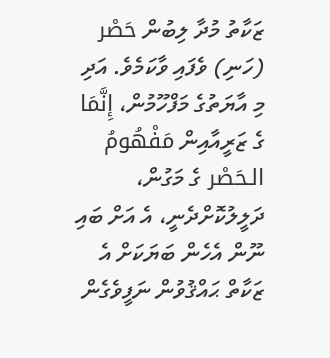ޒަކާތު މުދާ ލިބުން حَصْر (ހަނި) ވެފައި ވާކަމެވެ. އަދި މި އާޔަތުގެ މަފްހޫމުން، إِنَّمَا ގެ ޒަރީއާއިން مَفْهُومُ الـحَصْر ގެ މަގުން، ދަލީލުކޮށްދެނީ، އެ އަށް ބައި ނޫން އެހެން ބަޔަކަށް އެ ޒަކާތް ޙައްޤުވުން ނަފީވެގެން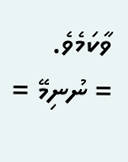ވާކަމެވެ.
= ނުނިމޭ =